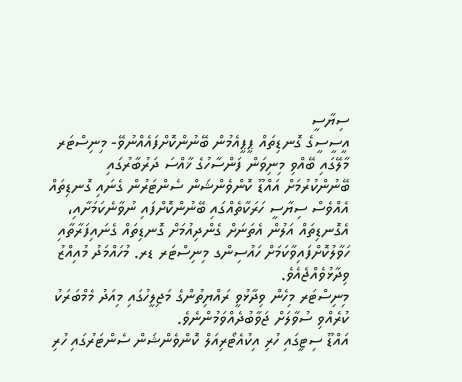ސިޔާސީ
އީސީސީގެ ގޮނޑިތައް ޕީޕީއެމުން ބޭނުންކޮށްފައެއްނުވޭ- މިނިސްޓަރ
މާލޭގައި ބޭއްވި މިނިވަން ފަންސާހުގެ ޚާއްސަ ދަރުބާރުގައި ބޭނުންކުރުމަށް އައްޑޫ ކޮންވެންޝަން ސެންޓަރުން ގެނައި ގޮނޑިތައް އެއްވެސް ސިޔާސީ ހަރަކާތެއްގައި ބޭނުންކޮށްފައި ނުވާނެކަމަށާއި، އެގޮނޑިތައް އަލުން އެތަނަށް ގެންދިއުމަށް ގޮނޑިތައް ގެނައިފަރާތާއި ހަވާލުކޮށްފައިވާކަމަށް ހައުސިންގ މިނިސްޓަރ ޑރ. މުހައްމަދު މުއިއްޒު ވިދާޅުވެއްޖެއެވެ.
މިނިސްޓަރ މިހެން ވިދާޅުވީ ރައްޔިތުންގެ މަޖިލީހުގައި މިއަދު މެމްބަރަކު ކުރެއްވި ސުވާލަށް ޖަވާބުދެއްވަމުންނެވެ.
އައްޑޫ ސިޓީގައި ހުރި އިކުއެޓޯރިއަލް ކޮންވެންޝަން ސެންޓަރުގައި ހުރި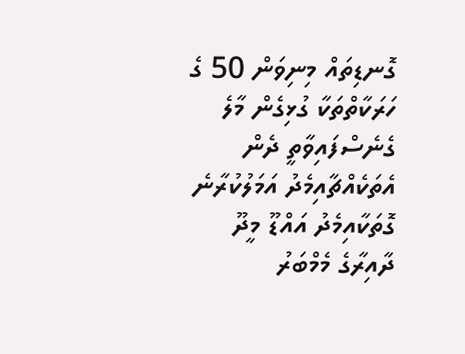ގޮނޑިތައް މިނިވަން 50 ގެ ހަރަކާތްތަކާ ގުޅިގެން މާލެ ގެނެސްފައިވާތީ ދެން އެތަކެއްޗާއިމެދު އަމަލުކުރާނެ ގޮތަކާއިމެދު އައްޑޫ މީދޫ ދާއިރާގެ މެމްބަރު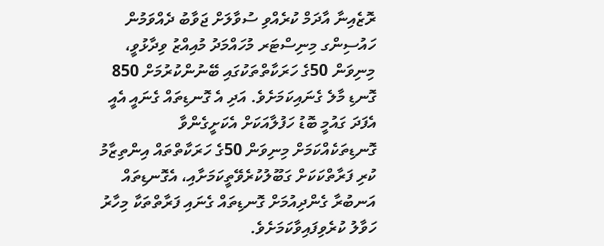ރޮޒެއިނާ އާދަމް ކުރެއްވި ސުވާލަށް ޖަވާބު ދެއްވަމުން ހައުސިންގ މިނިސްޓަރ މުހައްމަދު މުއިއްޒު ވިދާޅުވީ، މިނިވަން 50ގެ ހަރަކާތްތަކުގައި ބޭނުންކުރުމަށް 850 ގޮނޑި މާލެ ގެނައިކަމަށެވެ. އަދި އެ ގޮނޑިތައް ގެނައީ އެއީ އެފަދަ ގައުމީ ބޮޑު ހަފުލާއަކަށް އެކަށީގެންވާ ގޮނޑިތަކެއްކަމަށް މިނިވަން 50ގެ ހަރަކާތްތައް އިންތިޒާމު ކުރި ފަރާތްކަކަށް ގަބޫލުކުރެވޭތީކަމަށާއި، އެގޮނޑިތައް އަނބުރާ ގެންދިއުމަށް ގޮނޑިތައް ގެނައި ފަރާތްތަކާ މިހާރު ހަވާލު ކުރެވިފައިވާކަމަށެވެ.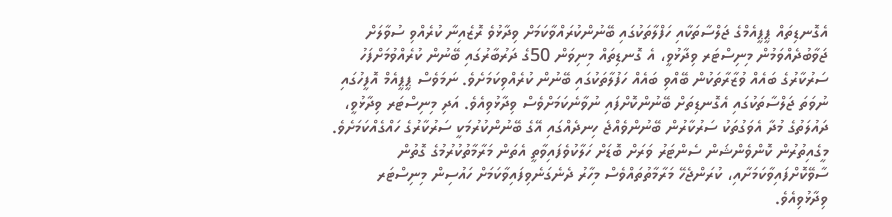އެގޮނޑިތައް ޕީޕީއެމްގެ ޖަލްސާތަކާއި ހަފްލާތަކުގައި ބޭނުންކުރައްވާކަމަށް ވިދާޅުވެ ރޮޒެއިނާ ކުރެއްވި ސުވާލަށް ޖަވާބުދެއްވަމުން މިނިސްޓަރ ވިދާޅުވީ، އެ ގޮނޑިތައް މިނިވަން 50ގެ ދަރުބާރުގައި ބޭނުން ކުރެއްވުމަށްފަހު ސަރުކާރުގެ ބައެއް ވުޒާރާތަކުން ބޭއްވި ބައެއް ހަފުލާތަކުގައި ބޭނުން ކުރެއްވިކަމަށެވެ. ނަމަވެސް ޕީޕީއެމް އޮފީހުގައި ނުވަތަ ޖަލްސާތަކުގައި އެގޮނޑިތަށް ބޭނުންކޮށްފައި ނުވާނެކަމަށްވެސް ވިދާޅުވިއެވެ. އަދި މިނިސްޓަރ ވިދާޅުވީ، ދައުލަތުގެ މުދާ އެވަގުތަކު ސަރުކާރުން ބޭނުންވެއްޖެ ހިނދެއްގައި އޭގެ ބޭނުންކުރުމަކީ ސަރުކާރުގެ ހައްގެއްކަމަށެވެ.
މީގެއިތުރުން ކޮންވެންޝަން ސެންޓަރު ވަރަށް ބޮޑަށް ހަލާކުވެފައިވާތީ އެތަން މަރާމާތުކުރުމުގެ ގޮތުން ސާވޭކޮށްފައިވާކަމަށާއި، ކުރަންޖެހޭ މަރާމާތުތައްވެސް މިހާރު ދެނެގަނެވިފައިވާކަމަށް ހައުސިން މިނިސްޓަރ ވިދާޅުވިއެވެ.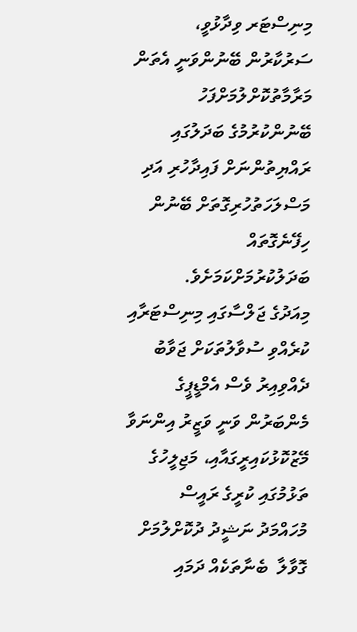މިނިސްޓަރ ވިދާޅުވީ، ސަރުކާރުން ބޭނުންވަނީ އެތަން މަރާމާތުކޮށްލުމަށްފަހު ބޭނުންކުރުމުގެ ބަދަލުގައި ރައްޔިތުންނަށް ފައިދާހުރި އަދި މަސްލަހަތުހުރިގޮތަށް ބޭނުން ހިފޭނެގޮތައް ބަދަލުކުރުމަށްކަމަށެވެ.
މިއަދުގެ ޖަލްސާގައި މިނިސްޓަރާއި ކުރެއްވި ސުވާލުތަކަށް ޖަވާބު ދެއްވިއިރު ވެސް އެމްޑީޕީގެ މެންބަރުން ވަނީ ވަޒީރު އިންނަވާ މޭޒުކޮޅުކައިރީގައާއި، މަޖިލީހުގެ ތަޅުމުގައި ކުރީގެ ރައީސް މުހައްމަދު ނަޝީދު ދުކޮށްލުމަށް ގޮވާލާ  ބެނާތަކެއް ދަމައި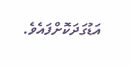އަޑުގަދަކޮށްފައެވެ.